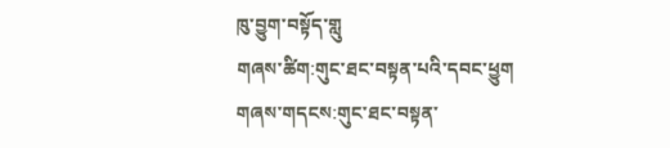ཁུ་བྱུག་བསྟོད་གླུ
གཞས་ཚིག:གུང་ཐང་བསྟན་པའི་དབང་ཕྱུག
གཞས་གདངས:གུང་ཐང་བསྟན་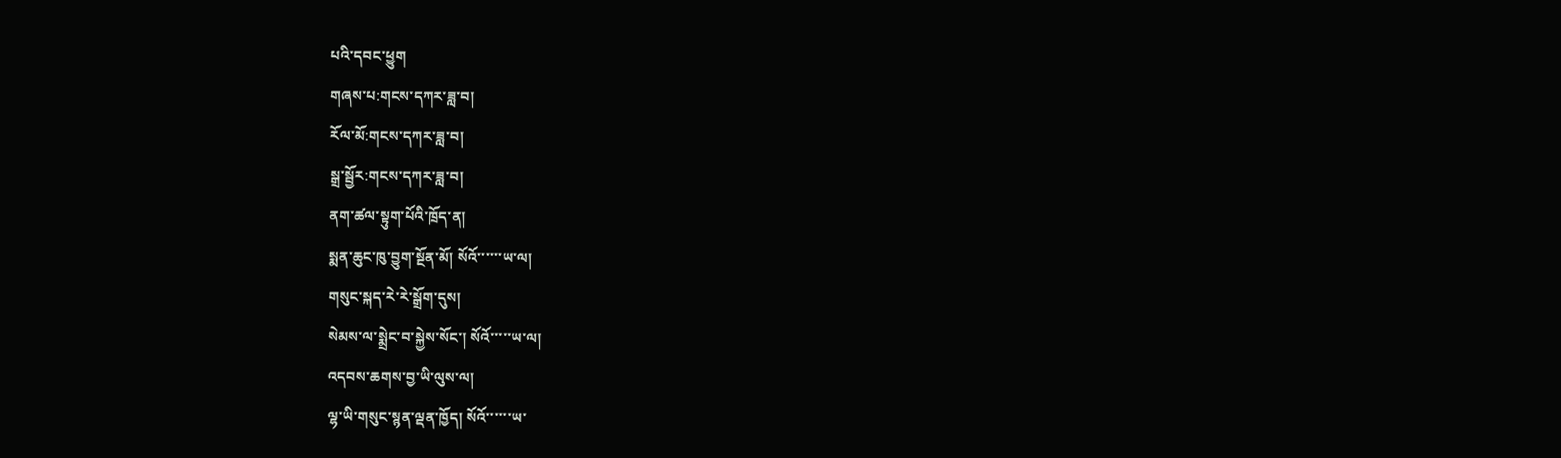པའི་དབང་ཕྱུག
གཞས་པ:གངས་དཀར་ཟླ་བ།
རོལ་མོ:གངས་དཀར་ཟླ་བ།
སྒྲ་སྦྱོར:གངས་དཀར་ཟླ་བ།
ནག་ཚལ་སྟུག་པོའི་ཁྲོད་ན།
སྨན་ཆུང་ཁུ་བྱུག་སྔོན་མོ། སོའོ་་་་་་ཡ་ལ།
གསུང་སྐད་རེ་རེ་སྒྲོག་དུས།
སེམས་ལ་སྨྲེང་བ་སྐྱེས་སོང་། སོའོ་་་་་ཡ་ལ།
འདབས་ཆགས་བྱ་ཡི་ལུས་ལ།
ལྷ་ཡི་གསུང་སྙན་ལྡན་ཁྱོད། སོའོ་་་་་་ཡ་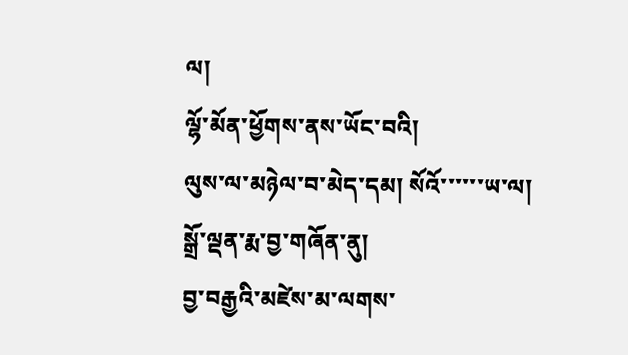ལ།
ལྷོ་མོན་ཕྱོགས་ནས་ཡོང་བའི།
ལུས་ལ་མཉེལ་བ་མེད་དམ། སོའོ་་་་་་ཡ་ལ།
སྒྲོ་ལྡན་རྨ་བྱ་གཞོན་ནུ།
བྱ་བརྒྱའི་མཛེས་མ་ལགས་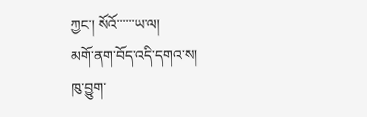ཀྱང་། སོའོ་་་་་་ཡ་ལ།
མགོ་ནག་བོད་འདི་དགའ་ས།
ཁུ་བྱུག་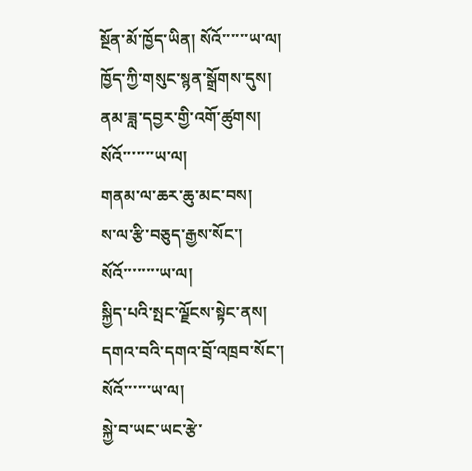སྔོན་མོ་ཁྱོད་ཡིན། སོའོ་་་་་་ཡ་ལ།
ཁྱོད་ཀྱི་གསུང་སྙན་སྒྲོགས་དུས།
ནམ་ཟླ་དབྱར་གྱི་འགོ་ཚུགས། སོའོ་་་་་་་ཡ་ལ།
གནམ་ལ་ཆར་ཆུ་མང་བས།
ས་ལ་རྩི་བཅུད་རྒྱས་སོང་། སོའོ་་་་་་་་ཡ་ལ།
སྐྱིད་པའི་སྤང་ལྗོངས་སྟེང་ནས།
དགའ་བའི་དགའ་བྲོ་འཁྲབ་སོང་། སོའོ་་་་་་ཡ་ལ།
སྐྱེ་བ་ཡང་ཡང་རྩེ་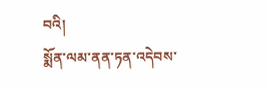བའི།
སྨོན་ལམ་ནན་ཏན་འདེབས་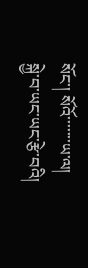སོང་། སོའོ་་་་་་་ཡ་ལ།
སྐྱེ་བ་ཡང་ཡང་རྩེ་བའི།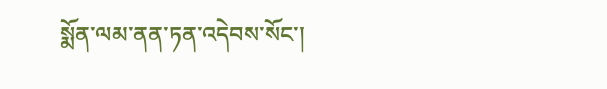སྨོན་ལམ་ནན་ཏན་འདེབས་སོང་།